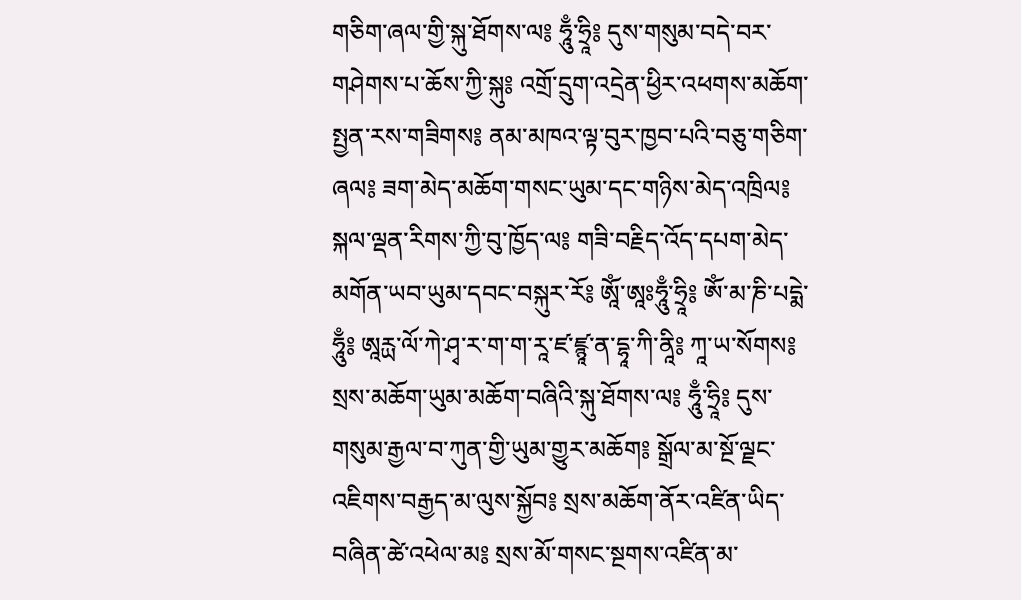གཅིག་ཞལ་གྱི་སྐུ་ཐོགས་ལ༔ ཧཱུྃ་ཧྲཱི༔ དུས་གསུམ་བདེ་བར་གཤེགས་པ་ཆོས་ཀྱི་སྐུ༔ འགྲོ་དྲུག་འདྲེན་ཕྱིར་འཕགས་མཆོག་སྤྱན་རས་གཟིགས༔ ནམ་མཁའ་ལྟ་བུར་ཁྱབ་པའི་བཅུ་གཅིག་ཞལ༔ ཟག་མེད་མཆོག་གསང་ཡུམ་དང་གཉིས་མེད་འཁྲིལ༔ སྐལ་ལྡན་རིགས་ཀྱི་བུ་ཁྱོད་ལ༔ གཟི་བརྗིད་འོད་དཔག་མེད་མགོན་ཡབ་ཡུམ་དབང་བསྐུར་རོ༔ ཨཱོཾ་ཨཱཿཧཱུྃ་ཧྲཱི༔ ཨོཾ་མ་ཎི་པདྨེ་ཧཱུྃ༔ ཨཱརྻ་ལོ་ཀེ་ཤྭ་ར་ག་ག་རཱ་ཛ་ཛྙཱ་ན་དྷཱ་ཀི་ནཱི༔ ཀཱ་ཡ་སོགས༔ སྲས་མཆོག་ཡུམ་མཆོག་བཞིའི་སྐུ་ཐོགས་ལ༔ ཧཱུྃ་ཧྲཱི༔ དུས་གསུམ་རྒྱལ་བ་ཀུན་གྱི་ཡུམ་གྱུར་མཆོག༔ སྒྲོལ་མ་སྔོ་ལྗང་འཇིགས་བརྒྱད་མ་ལུས་སྐྱོབ༔ སྲས་མཆོག་ནོར་འཛིན་ཡིད་བཞིན་ཚེ་འཕེལ་མ༔ སྲས་མོ་གསང་སྔགས་འཛིན་མ་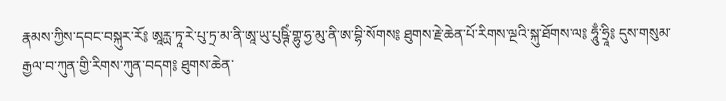རྣམས་ཀྱིས་དབང་བསྐུར་རོ༔ ཨཱརྻ་ཏཱ་རེ་པུ་ཏྲ་མ་ནི་ཨཱ་ཡུ་པུཥྚིཾ་གྷུ་ཧྱ་མུ་ནི་ཨ་བྷི་སོགས༔ ཐུགས་རྗེ་ཆེན་པོ་རིགས་ལྔའི་སྐུ་ཐོགས་ལ༔ ཧཱུྃ་ཧྲཱི༔ དུས་གསུམ་རྒྱལ་བ་ཀུན་གྱི་རིགས་ཀུན་བདག༔ ཐུགས་ཆེན་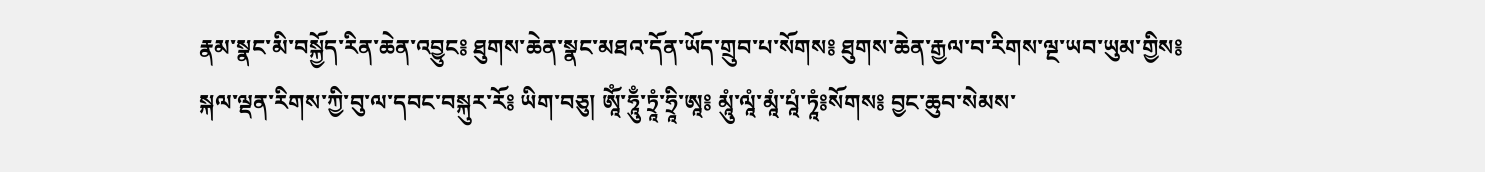རྣམ་སྣང་མི་བསྐྱོད་རིན་ཆེན་འབྱུང༔ ཐུགས་ཆེན་སྣང་མཐའ་དོན་ཡོད་གྲུབ་པ་སོགས༔ ཐུགས་ཆེན་རྒྱལ་བ་རིགས་ལྔ་ཡབ་ཡུམ་གྱིས༔ སྐལ་ལྡན་རིགས་ཀྱི་བུ་ལ་དབང་བསྐུར་རོ༔ ཡིག་བཅུ། ཨཱོཾ་ཧཱུྃ་ཏྲཱཾ་ཧྲཱི་ཨཱ༔ མཱུཾ་ལཱཾ་མཱཾ་པཱཾ་ཏཱཾ༔སོགས༔ བྱང་ཆུབ་སེམས་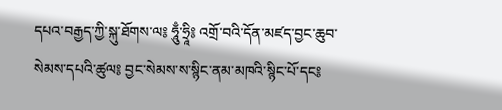དཔའ་བརྒྱད་ཀྱི་སྐུ་ཐོགས་ལ༔ ཧཱུྃ་ཧྲཱི༔ འགྲོ་བའི་དོན་མཛད་བྱང་ཆུབ་སེམས་དཔའི་ཚུལ༔ བྱང་སེམས་ས་སྙིང་ནམ་མཁའི་སྙིང་པོ་དང༔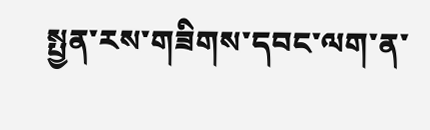སྤྱན་རས་གཟིགས་དབང་ལག་ན་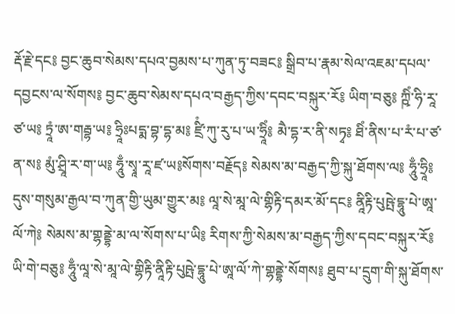རྡོ་རྗེ་དང༔ བྱང་ཆུབ་སེམས་དཔའ་བྱམས་པ་ཀུན་ཏུ་བཟང༔ སྒྲིབ་པ་རྣམ་སེལ་འཇམ་དཔལ་དབྱངས་ལ་སོགས༔ བྱང་ཆུབ་སེམས་དཔའ་བརྒྱད་ཀྱིས་དབང་བསྐུར་རོ༔ ཡིག་བཅུ༔ ཀྵིཾ་ཧི་རཱ་ཙ་ཡ༔ ཏྲཱཾ་ཨ་གརྦྷ་ཡ༔ ཧྲཱིཿཔདྨ་བྷ་དྷ་མ༔ ཛྲིཾ་ཀུ་རུ་པ་ཡ་ཧྲཱིཾ༔ མཻ་དྷ་ར་ནི་སཏྭ༔ ཐིཾ་ནིས་པ་རཾ་པ་ཙ་ན་ས༔ མུཾ་ཤྲཱི་ར་ག་ཡ༔ ཧཱུྃ་སྭཱ་རཱ་ཛ་ཡ༔སོགས་བརྗོད༔ སེམས་མ་བརྒྱད་ཀྱི་སྐུ་ཐོགས་ལ༔ ཧཱུྃ་ཧྲཱི༔ དུས་གསུམ་རྒྱལ་བ་ཀུན་གྱི་ཡུམ་གྱུར་མ༔ ལཱ་སེ་མཱ་ལེ་གྷིརྟི་དམར་མོ་དང༔ ནཱིརྟི་པུཥྤེ་དྷཱུ་པེ་ཨཱ་ལོ་ཀེ༔ སེམས་མ་གྷནྡྷེ་མ་ལ་སོགས་པ་ཡི༔ རིགས་ཀྱི་སེམས་མ་བརྒྱད་ཀྱིས་དབང་བསྐུར་རོ༔ ཡི་གེ་བཅུ༔ ཧཱུྃ་ལཱ་སེ་མཱ་ལེ་གྷིརྟི་ནཱིརྟི་པུཥྤེ་དྷཱུ་པེ་ཨཱ་ལོ་ཀེ་གྷནྡྷེ་སོགས༔ ཐུབ་པ་དྲུག་གི་སྐུ་ཐོགས་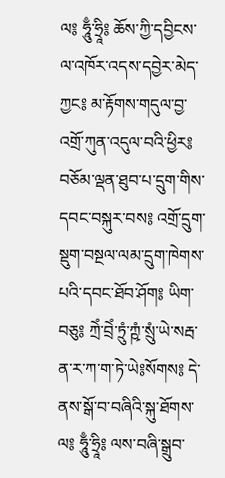ལ༔ ཧཱུྃ་ཧྲཱི༔ ཆོས་ཀྱི་དབྱིངས་ལ་འཁོར་འདས་དབྱེར་མེད་ཀྱང༔ མ་རྟོགས་གདུལ་བྱ་འགྲོ་ཀུན་འདུལ་བའི་ཕྱིར༔ བཅོམ་ལྡན་ཐུབ་པ་དྲུག་གིས་དབང་བསྐུར་བས༔ འགྲོ་དྲུག་སྡུག་བསྔལ་ལམ་དྲུག་ཁེགས་པའི་དབང་ཐོབ་ཤོག༔ ཡིག་བཅུ༔ ཀྲེཾ་བྲེཾ་ཏྲུཾ་ཀྵཾ་སྲུཾ་ཡེ་སརྦ་ན་ར་ཀ་ག་ཏེ་ཡེ༔སོགས༔ དེ་ནས་སྒོ་བ་བཞིའི་སྐུ་ཐོགས་ལ༔ ཧཱུྃ་ཧྲཱི༔ ལས་བཞི་སྒྲུབ་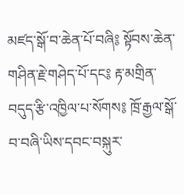མཛད་སྒོ་བ་ཆེན་པོ་བཞི༔ སྟོབས་ཆེན་གཤིན་རྗེ་གཤེད་པོ་དང༔ རྟ་མགྲིན་བདུད་རྩི་འཁྱིལ་པ་སོགས༔ ཁྲོ་རྒྱལ་སྒོ་བ་བཞི་ཡིས་དབང་བསྐུར་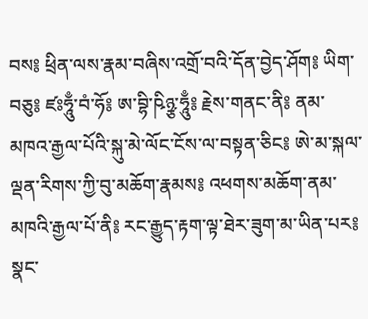བས༔ ཕྲིན་ལས་རྣམ་བཞིས་འགྲོ་བའི་དོན་བྱེད་ཤོག༔ ཡིག་བཅུ༔ ཛཿཧཱུྃ་བཾ་ཧོ༔ ཨ་བྷི་ཥིཉྩ་ཧཱུྃ༔ རྗེས་གནང་ནི༔ ནམ་མཁའ་རྒྱལ་པོའི་སྐུ་མེ་ལོང་ངོས་ལ་བསྟན་ཅིང༔ ཨེ་མ་སྐལ་ལྡན་རིགས་ཀྱི་བུ་མཆོག་རྣམས༔ འཕགས་མཆོག་ནམ་མཁའི་རྒྱལ་པོ་ནི༔ རང་རྒྱུད་རྟག་ལྟ་ཐེར་ཟུག་མ་ཡིན་པར༔ སྣང་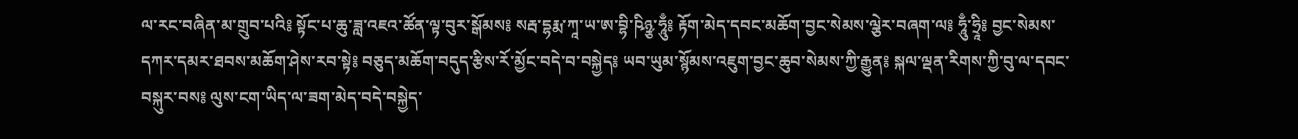ལ་རང་བཞིན་མ་གྲུབ་པའི༔ སྟོང་པ་ཆུ་ཟླ་འཇའ་ཚོན་ལྟ་བུར་སྒོམས༔ སརྦ་དྷརྨ་ཀཱ་ཡ་ཨ་བྷི་ཥིཉྩ་ཧཱུྃ༔ རྟོག་མེད་དབང་མཆོག་བྱང་སེམས་ལྕེར་བཞག་ལ༔ ཧཱུྃ་ཧྲཱི༔ བྱང་སེམས་དཀར་དམར་ཐབས་མཆོག་ཤེས་རབ་སྟེ༔ བཅུད་མཆོག་བདུད་རྩིས་རོ་མྱོང་བདེ་བ་བསྐྱེད༔ ཡབ་ཡུམ་སྙོམས་འཇུག་བྱང་ཆུབ་སེམས་ཀྱི་རྒྱུན༔ སྐལ་ལྡན་རིགས་ཀྱི་བུ་ལ་དབང་བསྐུར་བས༔ ལུས་ངག་ཡིད་ལ་ཟག་མེད་བདེ་བསྐྱེད་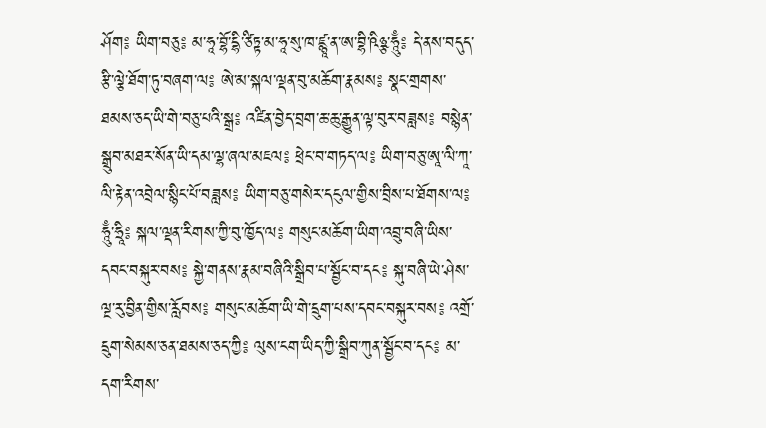ཤོག༔ ཡིག་བཅུ༔ མ་ཧཱ་བྷོ་དྷི་ཙིཏྟ་མ་ཧཱ་སུ་ཁ་ཛྙཱ་ན་ཨ་བྷི་ཥིཉྩ་ཧཱུྃ༔ དེ་ནས་བདུད་རྩི་ལྕེ་ཐོག་ཏུ་བཞག་ལ༔ ཨེ་མ་སྐལ་ལྡན་བུ་མཆོག་རྣམས༔ སྣང་གྲགས་ཐམས་ཅད་ཡི་གེ་བཅུ་པའི་སྒྲ༔ འཛིན་བྱེད་བྲག་ཆ་ཆུ་རྒྱུན་ལྟ་བུར་བཟླས༔ བསྙེན་སྒྲུབ་མཐར་སོན་ཡི་དམ་ལྷ་ཞལ་མཇལ༔ ཕྲེང་བ་གཏད་ལ༔ ཡིག་བཅུ་ཨཱ་ལི་ཀཱ་ལི་རྟེན་འབྲེལ་སྙིང་པོ་བཟླས༔ ཡིག་བཅུ་གསེར་དངུལ་གྱིས་བྲིས་པ་ཐོགས་ལ༔ ཧཱུྃ་ཧྲཱི༔ སྐལ་ལྡན་རིགས་ཀྱི་བུ་ཁྱོད་ལ༔ གསུང་མཆོག་ཡིག་འབྲུ་བཞི་ཡིས་དབང་བསྐུར་བས༔ སྐྱེ་གནས་རྣམ་བཞིའི་སྒྲིབ་པ་སྦྱོང་བ་དང༔ སྐུ་བཞི་ཡེ་ཤེས་ལྔ་རུ་བྱིན་གྱིས་རློབས༔ གསུང་མཆོག་ཡི་གེ་དྲུག་པས་དབང་བསྐུར་བས༔ འགྲོ་དྲུག་སེམས་ཅན་ཐམས་ཅད་ཀྱི༔ ལུས་ངག་ཡིད་ཀྱི་སྒྲིབ་ཀུན་སྦྱོང་བ་དང༔ མ་དག་རིགས་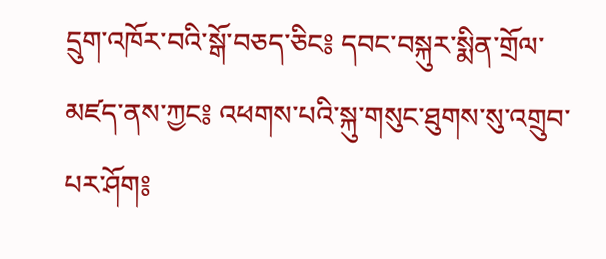དྲུག་འཁོར་བའི་སྒོ་བཅད་ཅིང༔ དབང་བསྐུར་སྨིན་གྲོལ་མཛད་ནས་ཀྱང༔ འཕགས་པའི་སྐུ་གསུང་ཐུགས་སུ་འགྲུབ་པར་ཤོག༔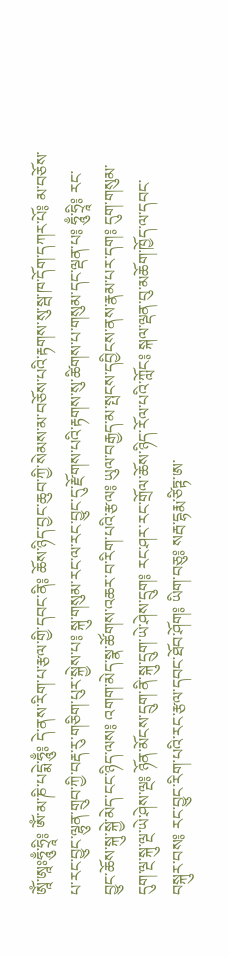ཨཱོཾ་ཨཱཿཧཱུྃ་ཧྲཱི༔ ཨོཾ་མ་ཎི་པདྨེ་ཧཱུྃ༔ དེ་ནས་རིག་པ་རྩལ་གྱི་དབང་ནི༔ ཆོས་ཉིད་བྱང་ཆུབ་ཀྱི་སེམས་མ་བཅོས་པའི་རྟགས་སུ་སྦ་ཁ་དོག་དཀར་པོ༔ མ་བཅོས་པ་རང་བྱུང་ལྷུན་གྲུབ་ཀྱི་བརྡ་རུ་གཅིག་པུར་སྐྱེས་པ༔ སྐུ་གསུམ་རང་ལ་རང་བྱུང་དུ་རྫོགས་པའི་རྟགས་སུ་ཚིགས་པ་གསུམ་དང་ལྡན་པ༔ ཧཱུྃ་ཧྲཱི༔ རང་བྱུང་ཆོས་སྐུ་སྐྱེ་མེད་ངང་ཉིད་ལས༔ འགག་མེད་སྣ་ཚོགས་འཆར་བ་རིག་པའི་རྩལ༔ ཡུལ་བརྒྱད་མ་སྤངས་དབྱིངས་ནས་རྣམ་པར་དག༔ དུག་གསུམ་དུག་ལྔ་སྐུ་ལྔ་ཡེ་ཤེས་ལྔ༔ ཉོན་མོངས་དྲུག་ནི་སྐུ་དྲུག་ཡེ་ཤེས་དྲུག༔ རང་ཤར་རང་གྲོལ་ཆོས་ཉིད་རོལ་པའི་ཀློང༔ སྐལ་ལྡན་བུ་མཆོག་ཁྱོད་ལ་དབང་བསྐུར་བས༔ རང་བྱུང་རིག་པའི་རང་རྩལ་དབང་ཐོབ་ཤོག༔ ཡིག་བཅུ༔ སརྦ་དྷརྨ་ཙིཏྟ་ཨ་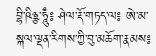བྷི་ཥིཉྩ་ཧཱུྃ༔ ཤེལ་རྡོ་གཏད་ལ༔ ཨེ་མ་སྐལ་ལྡན་རིགས་ཀྱི་བུ་མཆོག་རྣམས༔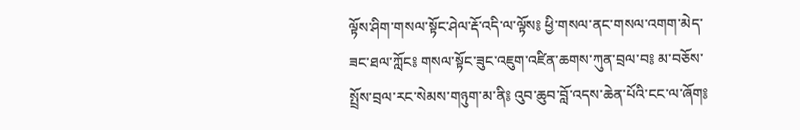ལྟོས་ཤིག་གསལ་སྟོང་ཤེལ་རྡོ་འདི་ལ་ལྟོས༔ ཕྱི་གསལ་ནང་གསལ་འགག་མེད་ཟང་ཐལ་ཀློང༔ གསལ་སྟོང་ཟུང་འཇུག་འཛིན་ཆགས་ཀུན་བྲལ་བ༔ མ་བཅོས་སྤྲོས་བྲལ་རང་སེམས་གཉུག་མ་ནི༔ འུབ་ཆུབ་བློ་འདས་ཆེན་པོའི་ངང་ལ་ཞོག༔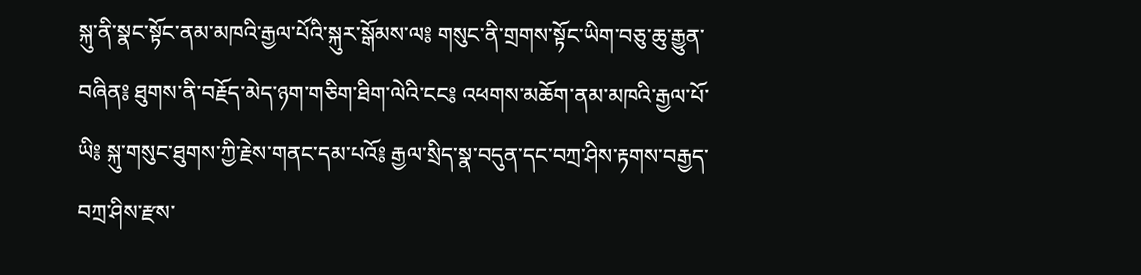སྐུ་ནི་སྣང་སྟོང་ནམ་མཁའི་རྒྱལ་པོའི་སྐུར་སྒོམས་ལ༔ གསུང་ནི་གྲགས་སྟོང་ཡིག་བཅུ་ཆུ་རྒྱུན་བཞིན༔ ཐུགས་ནི་བརྗོད་མེད་ཉག་གཅིག་ཐིག་ལེའི་ངང༔ འཕགས་མཆོག་ནམ་མཁའི་རྒྱལ་པོ་ཡི༔ སྐུ་གསུང་ཐུགས་ཀྱི་རྗེས་གནང་དམ་པའོ༔ རྒྱལ་སྲིད་སྣ་བདུན་དང་བཀྲ་ཤིས་རྟགས་བརྒྱད་བཀྲ་ཤིས་རྫས་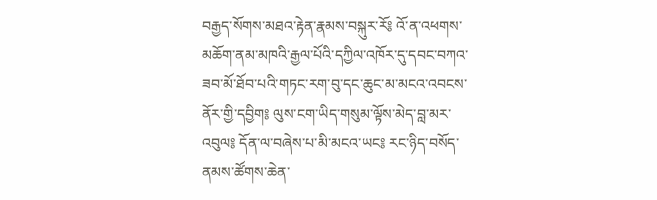བརྒྱད་སོགས་མཐའ་རྟེན་རྣམས་བསྐུར་རོ༔ འོ་ན་འཕགས་མཆོག་ནམ་མཁའི་རྒྱལ་པོའི་དཀྱིལ་འཁོར་དུ་དབང་བཀའ་ཟབ་མོ་ཐོབ་པའི་གཏང་རག་བུ་དང་ཆུང་མ་མངའ་འབངས་ནོར་གྱི་དབྱིག༔ ལུས་ངག་ཡིད་གསུམ་ལྟོས་མེད་བླ་མར་འབུལ༔ དོན་ལ་བཞེས་པ་མི་མངའ་ཡང༔ རང་ཉིད་བསོད་ནམས་ཚོགས་ཆེན་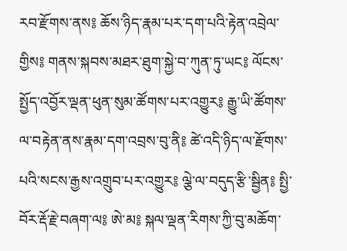རབ་རྫོགས་ནས༔ ཆོས་ཉིད་རྣམ་པར་དག་པའི་རྟེན་འབྲེལ་གྱིས༔ གནས་སྐབས་མཐར་ཐུག་སྐྱེ་བ་ཀུན་ཏུ་ཡང༔ ལོངས་སྤྱོད་འབྱོར་ལྡན་ཕུན་སུམ་ཚོགས་པར་འགྱུར༔ རྒྱུ་ཡི་ཚོགས་ལ་བརྟེན་ནས་རྣམ་དག་འབྲས་བུ་ནི༔ ཚེ་འདི་ཉིད་ལ་རྫོགས་པའི་སངས་རྒྱས་འགྲུབ་པར་འགྱུར༔ ལྕེ་ལ་བདུད་རྩི་སྦྱིན༔ སྤྱི་བོར་རྡོ་རྗེ་བཞག་ལ༔ ཨེ་མ༔ སྐལ་ལྡན་རིགས་ཀྱི་བུ་མཆོག་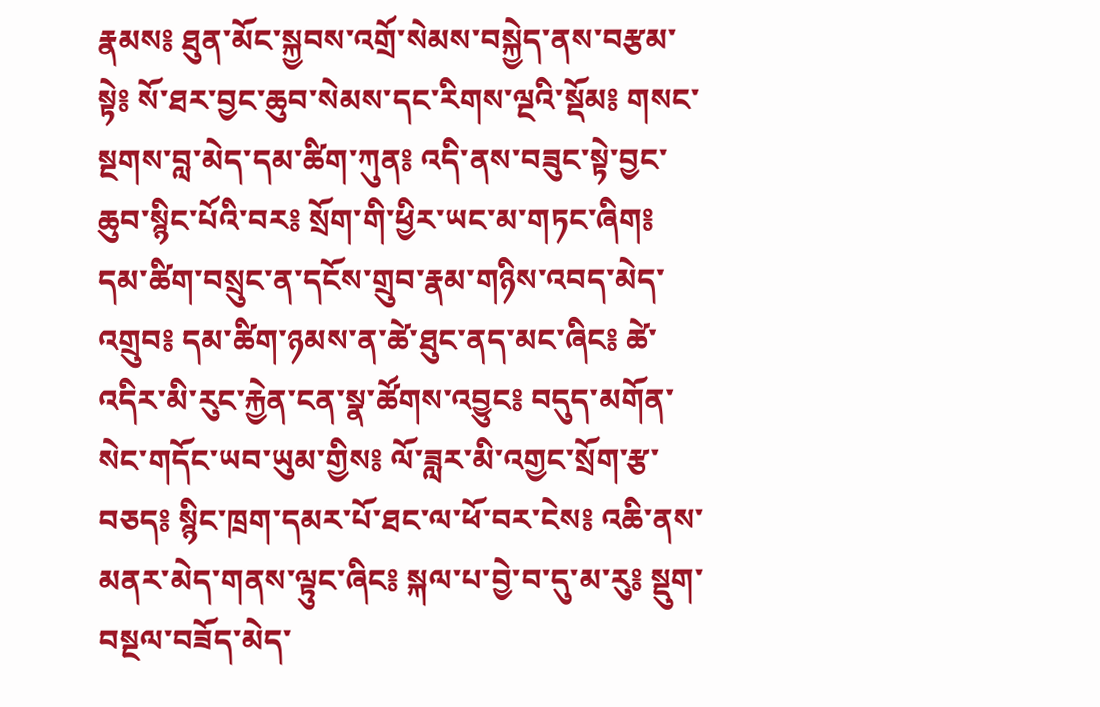རྣམས༔ ཐུན་མོང་སྐྱབས་འགྲོ་སེམས་བསྐྱེད་ནས་བརྩམ་སྟེ༔ སོ་ཐར་བྱང་ཆུབ་སེམས་དང་རིགས་ལྔའི་སྡོམ༔ གསང་སྔགས་བླ་མེད་དམ་ཚིག་ཀུན༔ འདི་ནས་བཟུང་སྟེ་བྱང་ཆུབ་སྙིང་པོའི་བར༔ སྲོག་གི་ཕྱིར་ཡང་མ་གཏང་ཞིག༔ དམ་ཚིག་བསྲུང་ན་དངོས་གྲུབ་རྣམ་གཉིས་འབད་མེད་འགྲུབ༔ དམ་ཚིག་ཉམས་ན་ཚེ་ཐུང་ནད་མང་ཞིང༔ ཚེ་འདིར་མི་རུང་རྐྱེན་ངན་སྣ་ཚོགས་འབྱུང༔ བདུད་མགོན་སེང་གདོང་ཡབ་ཡུམ་གྱིས༔ ལོ་ཟླར་མི་འགྱང་སྲོག་རྩ་བཅད༔ སྙིང་ཁྲག་དམར་པོ་ཐང་ལ་ཕོ་བར་ངེས༔ འཆི་ནས་མནར་མེད་གནས་ལྟུང་ཞིང༔ སྐལ་པ་བྱེ་བ་དུ་མ་རུ༔ སྡུག་བསྔལ་བཟོད་མེད་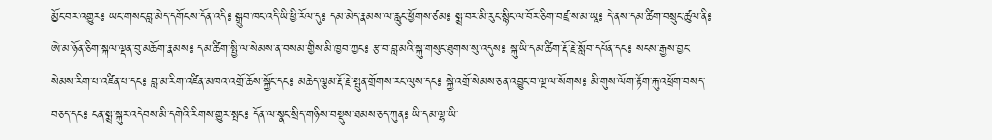མྱོང་བར་འགྱུར༔ ཡང་གསང་བླ་མེད་དགོངས་དོན་འདི༔ སྒྲུབ་ཁང་འདི་ཡི་ཕྱི་རོལ་དུ༔ དམ་མེད་རྣམས་ལ་རླུང་ཕྱོགས་ཙམ༔ སྨྲ་བར་མི་རུང་སྙིང་ལ་བོར་ཅིག་བཛྲ་ས་མ་ཡཱ༔ དེ་ནས་དམ་ཚིག་བསྲུང་ཚུལ་ནི༔ ཨེ་མ་ཉོན་ཅིག་སྐལ་ལྡན་བུ་མཆོག་རྣམས༔ དམ་ཚིག་སྤྱི་ལ་སེམས་ན་བསམ་གྱིས་མི་ཁྱབ་ཀྱང༔ རྩ་བ་བླ་མའི་སྐུ་གསུང་ཐུགས་སུ་འདུས༔ སྐུ་ཡི་དམ་ཚིག་རྡོ་རྗེ་སློབ་དཔོན་དང༔ སངས་རྒྱས་བྱང་སེམས་རིག་པ་འཛིན་པ་དང༔ བླ་མ་རིག་འཛིན་མཁའ་འགྲོ་ཆོས་སྐྱོང་དང༔ མཆེད་ལྕམ་རྡོ་རྗེ་སྤུན་གྲོགས་རང་ལུས་དང༔ སྐྱེ་འགྲོ་སེམས་ཅན་འབྱུང་བ་ལྔ་ལ་སོགས༔ མི་གུས་ལོག་རྟོག་རྐུ་འཕྲོག་བསད་བཅད་དང༔ ངན་སྨྲ་སྐུར་འདེབས་མི་དགེའི་རིགས་གྱུར་སྤང༔ དོན་ལ་སྣང་སྲིད་གཉིས་བསྡུས་ཐམས་ཅད་ཀུན༔ ཡི་དམ་ལྷ་ཡི་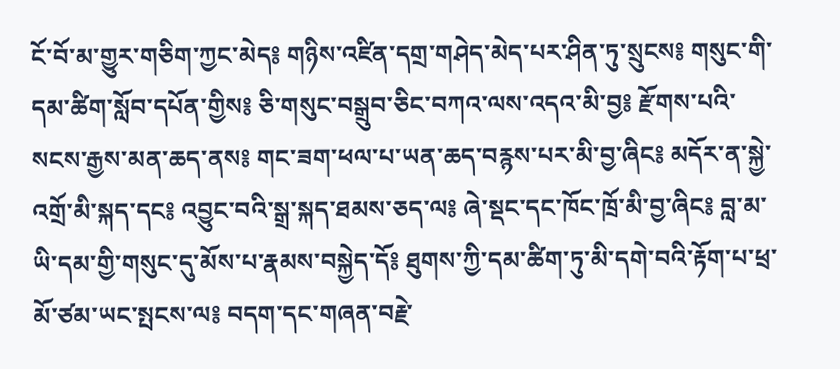ངོ་བོ་མ་གྱུར་གཅིག་ཀྱང་མེད༔ གཉིས་འཛིན་དགྲ་གཤེད་མེད་པར་ཤིན་ཏུ་སྲུངས༔ གསུང་གི་དམ་ཚིག་སློབ་དཔོན་གྱིས༔ ཅི་གསུང་བསྒྲུབ་ཅིང་བཀའ་ལས་འདའ་མི་བྱ༔ རྫོགས་པའི་སངས་རྒྱས་མན་ཆད་ནས༔ གང་ཟག་ཕལ་པ་ཡན་ཆད་བརྙས་པར་མི་བྱ་ཞིང༔ མདོར་ན་སྐྱེ་འགྲོ་མི་སྐད་དང༔ འབྱུང་བའི་སྒྲ་སྐད་ཐམས་ཅད་ལ༔ ཞེ་སྡང་དང་ཁོང་ཁྲོ་མི་བྱ་ཞིང༔ བླ་མ་ཡི་དམ་གྱི་གསུང་དུ་མོས་པ་རྣམས་བསྐྱེད་དོ༔ ཐུགས་ཀྱི་དམ་ཚིག་ཏུ་མི་དགེ་བའི་རྟོག་པ་ཕྲ་མོ་ཙམ་ཡང་སྤངས་ལ༔ བདག་དང་གཞན་བརྗེ་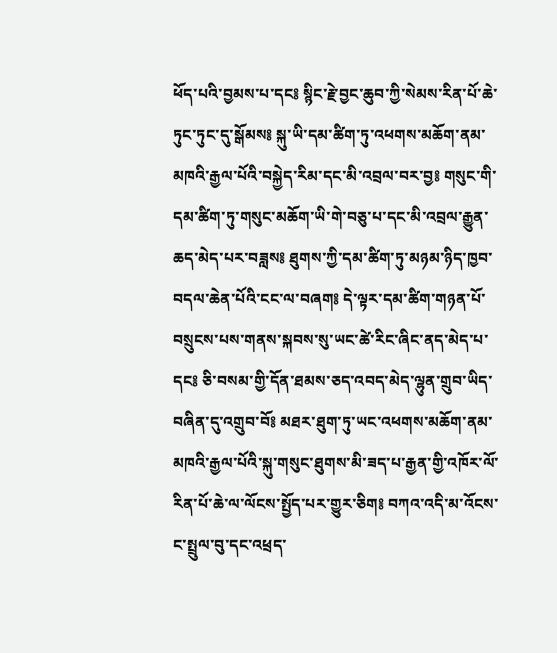ཕོད་པའི་བྱམས་པ་དང༔ སྙིང་རྗེ་བྱང་ཆུབ་ཀྱི་སེམས་རིན་པོ་ཆེ་ཏུང་ཏུང་དུ་སྒོམས༔ སྐུ་ཡི་དམ་ཚིག་ཏུ་འཕགས་མཆོག་ནམ་མཁའི་རྒྱལ་པོའི་བསྐྱེད་རིམ་དང་མི་འབྲལ་བར་བྱ༔ གསུང་གི་དམ་ཚིག་ཏུ་གསུང་མཆོག་ཡི་གེ་བཅུ་པ་དང་མི་འབྲལ་རྒྱུན་ཆད་མེད་པར་བཟླས༔ ཐུགས་ཀྱི་དམ་ཚིག་ཏུ་མཉམ་ཉིད་ཁྱབ་བདལ་ཆེན་པོའི་ངང་ལ་བཞག༔ དེ་ལྟར་དམ་ཚིག་གཉན་པོ་བསྲུངས་པས་གནས་སྐབས་སུ་ཡང་ཚེ་རིང་ཞིང་ནད་མེད་པ་དང༔ ཅི་བསམ་གྱི་དོན་ཐམས་ཅད་འབད་མེད་ལྷུན་གྲུབ་ཡིད་བཞིན་དུ་འགྲུབ་བོ༔ མཐར་ཐུག་ཏུ་ཡང་འཕགས་མཆོག་ནམ་མཁའི་རྒྱལ་པོའི་སྐུ་གསུང་ཐུགས་མི་ཟད་པ་རྒྱན་གྱི་འཁོར་ལོ་རིན་པོ་ཆེ་ལ་ལོངས་སྤྱོད་པར་གྱུར་ཅིག༔ བཀའ་འདི་མ་འོངས་ང་སྤྲུལ་བུ་དང་འཕྲད་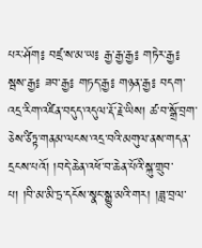པར་ཤོག༔ བཛྲ་ས་མ་ཡ༔ རྒྱ་རྒྱ་རྒྱ༔ གཏེར་རྒྱ༔ སྦས་རྒྱ༔ ཟབ་རྒྱ༔ གཏད་རྒྱ༔ གཉན་རྒྱ༔ བདག་འདྲ་རིག་འཛིན་བདུད་འདུལ་རྡོ་རྗེ་ཡིས། ཚ་བ་སྒྲོ་བྲག་ཅེས་ཙིཏྟ་གནམ་ལངས་འདྲ་བའི་མགུལ་ནས་གདན་དྲངས་པའོ། །བདེ་ཆེན་འཕོ་བ་ཆེན་པོའི་སྐུ་གྲུབ་པ། །བི་མ་མི་ཏྲ་དངོས་སྣང་སྒྱུ་མའི་གར། །ཟླ་བྲལ་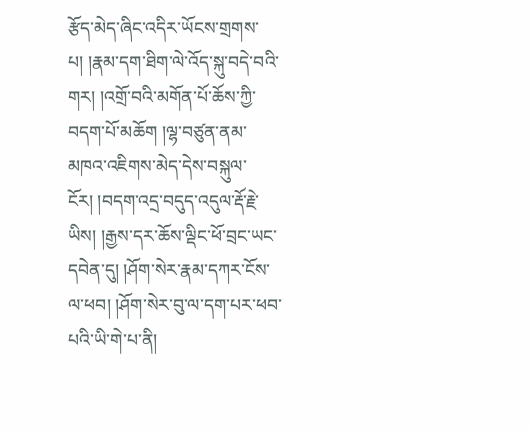རྩོད་མེད་ཞིང་འདིར་ཡོངས་གྲགས་པ། །རྣམ་དག་ཐིག་ལེ་འོད་སྐུ་བདེ་བའི་གར། །འགྲོ་བའི་མགོན་པོ་ཆོས་ཀྱི་བདག་པོ་མཆོག །ལྷ་བཙུན་ནམ་མཁའ་འཇིགས་མེད་དེས་བསྐུལ་ངོར། །བདག་འདྲ་བདུད་འདུལ་རྡོ་རྗེ་ཡིས། །རྒྱས་དར་ཆོས་ལྡིང་ཕོ་བྲང་ཡང་དབེན་དུ། །ཤོག་སེར་རྣམ་དཀར་ངོས་ལ་ཕབ། །ཤོག་སེར་བུ་ལ་དག་པར་ཕབ་པའི་ཡི་གེ་པ་ནི།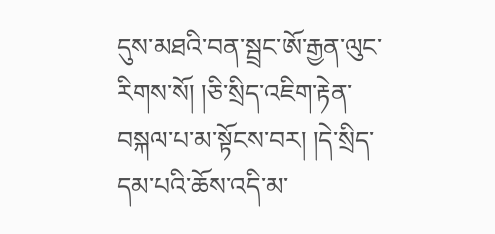དུས་མཐའི་བན་སྦྲང་ཨོ་རྒྱན་ལུང་རིགས་སོ། །ཅི་སྲིད་འཇིག་རྟེན་བསྐལ་པ་མ་སྟོངས་བར། །དེ་སྲིད་དམ་པའི་ཆོས་འདི་མ་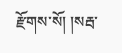རྫོགས་སོ། །སརྦ་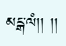མངྒ་ལཾ།། །།